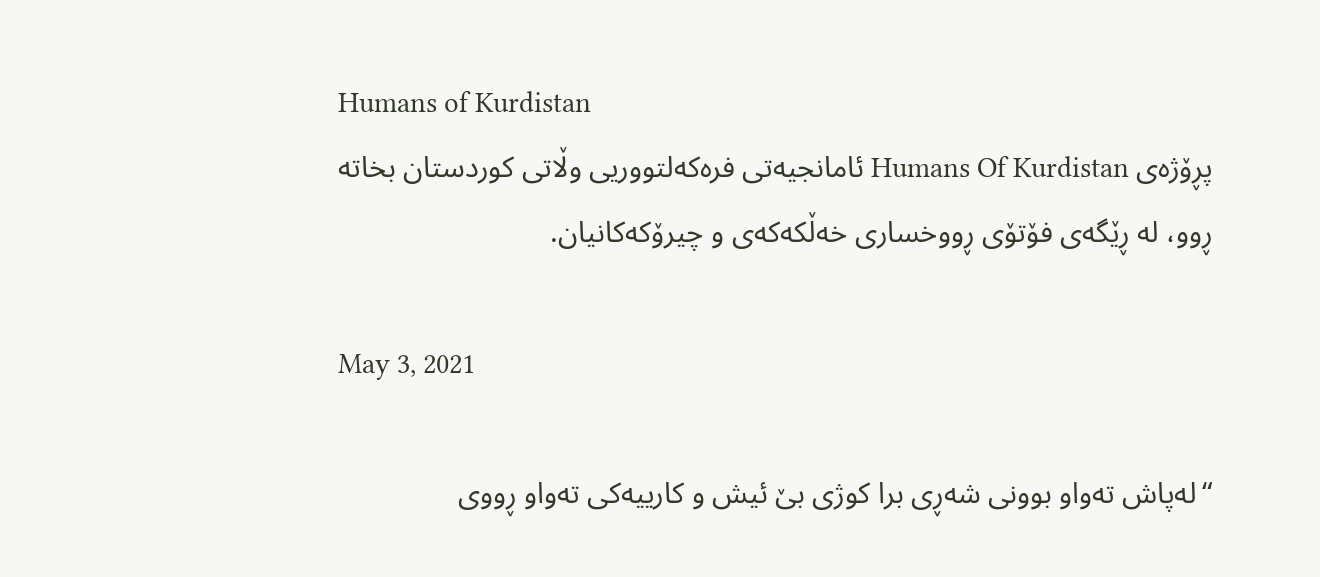Humans of Kurdistan
پڕۆژەی Humans Of Kurdistan ئامانجیەتی فرەکەلتووریی وڵاتی کوردستان بخاتە ڕوو، لە ڕێگەی فۆتۆی ڕووخساری خەڵکەکەی و چیرۆکەکانیان.

May 3, 2021

“لەپاش تەواو بوونی شەڕی برا کوژی بێ ئیش و کارییەکی تەواو ڕووی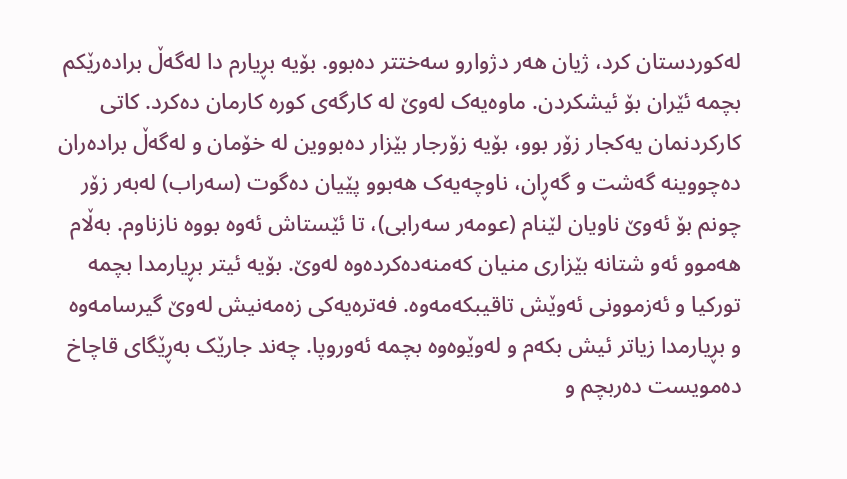لەکوردستان کرد، ژیان هەر دژوارو سەختتر دەبوو. بۆیە بڕیارم دا لەگەڵ برادەرێکم بچمە ئێران بۆ ئیشکردن. ماوەیەک لەوێ لە کارگەی کورە کارمان دەکرد. کاتی کارکردنمان یەکجار زۆر بوو، بۆیە زۆرجار بێزار دەبووین لە خۆمان و لەگەڵ برادەران دەچووینە گەشت و گەڕان، ناوچەیەک هەبوو پێیان دەگوت (سەراب) لەبەر زۆر چونم بۆ ئەوێ ناویان لێنام (عومەر سەرابی)، تا ئێستاش ئەوە بووە نازناوم. بەڵام هەموو ئەو شتانە بێزاری منیان کەمنەدەکردەوە لەوێ. بۆیە ئیتر بڕیارمدا بچمە تورکیا و ئەزموونی ئەوێش تاقیبکەمەوە. فەترەیەکی زەمەنیش لەوێ گیرسامەوە و بڕیارمدا زیاتر ئیش بکەم و لەوێوەوە بچمە ئەوروپا. چەند جارێک بەڕێگای قاچاخ دەمویست دەربچم و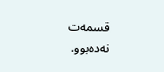قسمەت نەدەبوو.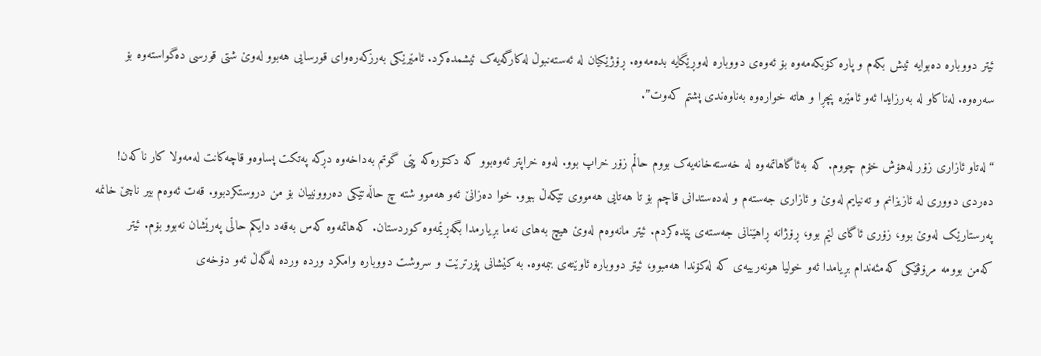ئیتر دووبارە دەبوایە ئیش بکەم و پارە کۆبکەمەوە بۆ ئەوەی دووبارە لەوڕێگایە بدەمەوە. ڕۆژێکیان لە ئەستەنبوڵ لەکارگەیەک ئیشمدەکرد. ئامێرێکی بەرزکەرەوای قورسایی هەبوو لەوێ شتی قورسی دەگواستەوە بۆ سەرەوە. لەناکاو لە بەرزایدا ئەو ئامێرە پچڕا و هاتە خوارەوە بەناوەندی پشتم کەوت”.

“لەتاو ئازاری زۆر لەهۆش خۆم چووم. کە بەئاگاهاتمەوە لە خەستەخانەیەک بووم حاڵم زۆر خراپ بوو. لەوە خراپتر ئەوەبوو کە دکتۆرەکە پێی گوتم بەداخەوە دڕکە پەتکت پساوەو قاچەکانت لەمەولا کار ناکەن! دەردی دووری لە ئازیزانم و تەنیایم لەوێ و ئازاری جەستەم و لەدەستدانی قاچم بۆ تا هەتایی هەمووی تێکەڵ ببوو. خوا دەزانێ ئەو هەموو شتە چ حاڵەتێکی دەروونییان بۆ من دروستکردبوو. قەت ئەوەم بیر ناچێ خانمە پەرستارێک لەوێ بوو، زۆری ئاگای لێم بوو، ڕۆژانە ڕاهێنانی جەستەی پێدەکردم. ئیتر مانەوەم لەوێ هیچ بەهای نەما بڕیارمدا بگەڕێمەوە کوردستان. کەهاتمەوە کەس بەقەد دایکم حاڵی پەرێشان نەبوو بۆم. ئیتر کەمن بوومە مرۆڤێکی کەمئەندام بڕیامدا ئەو خولیا هونەرییەی کە لەکۆندا هەمبوو، ئیتر دووبارە ئاوێتەی ببمەوە. بە کێشانی پۆرترێت و سروشت دووبارە وامکرد وردە وردە لەگەڵ ئەو دۆخەی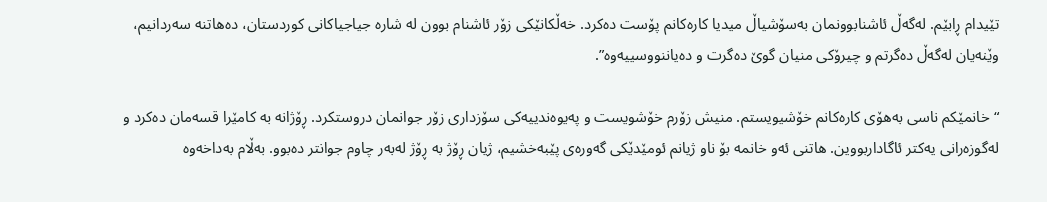تێیدام ڕابێم. لەگەڵ ئاشنابوونمان بەسۆشیاڵ میدیا کارەکانم پۆست دەکرد. خەڵکانێکی زۆر ئاشنام بوون لە شارە جیاجیاکانی کوردستان، دەهاتنە سەردانیم، وێنەیان لەگەڵ دەگرتم و چیرۆکی منیان گوێ دەگرت و دەیاننووسییەوە”.

“خانمێکم ناسی بەهۆی کارەکانم خۆشیویستم. منیش زۆرم خۆشویست و پەیوەندییەکی سۆزداری زۆر جوانمان دروستکرد. ڕۆژانە بە کامێرا قسەمان دەکرد و لەگوزەرانی یەکتر ئاگاداربووین. هاتنی ئەو خانمە بۆ ناو ژیانم ئومێدێکی گەورەی پێبەخشیم، ژیان ڕۆژ بە ڕۆژ لەبەر چاوم جوانتر دەبوو. بەڵام بەداخەوە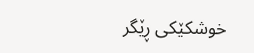خوشکێکی ڕێگر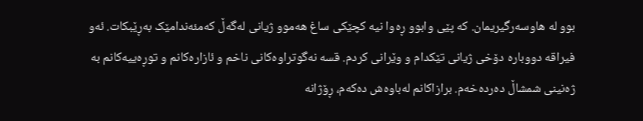بوو لە هاوسەرگیریمان. کە پێی وابوو ڕەوا نیە کچێکی ساغ هەموو ژیانی لەگەڵ کەمئەندامێک بەڕێبکات. ئەو فیراقە دووبارە دۆخی ژیانی تێکدام و وێرانی کردم. قسە نەگوتراوەکانی ناخم و ئازارەکانم و توڕەییەکانم بە ژەنینی شمشاڵ دەردەخەم. برازاکانم لەباوەش دەکەم، ڕۆژانە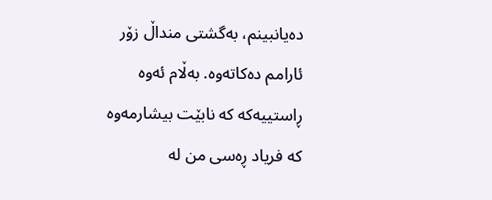دەیانبینم، بەگشتی منداڵ زۆر ئارامم دەکاتەوە. بەڵام ئەوە ڕاستییەکە کە نابێت بیشارمەوە کە فریاد ڕەسی من لە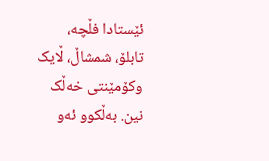ئێستادا فڵچە، تابلۆ، شمشاڵ، ڵایک وکۆمێنتی خەڵک نین. بەڵکوو ئەو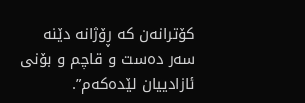کۆترانەن کە ڕۆژانە دێنە سەر دەست و قاچم و بۆنی ئازادییان لێدەکەم”.